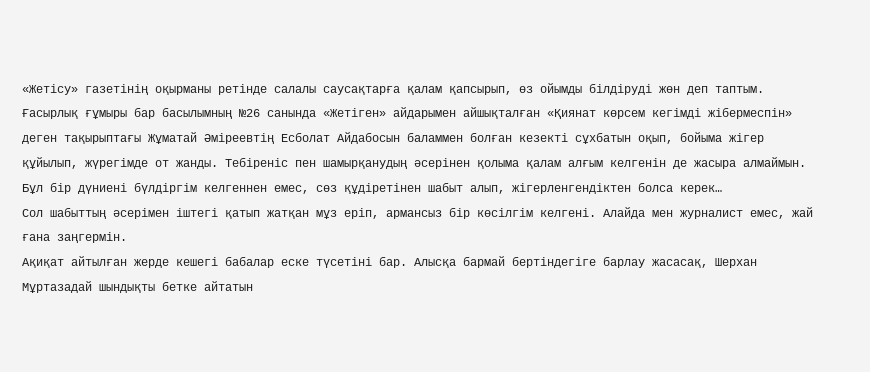«Жетісу» газетінің оқырманы ретінде салалы саусақтарға қалам қапсырып, өз ойымды білдіруді жөн деп таптым. Ғасырлық ғұмыры бар басылымның №26 санында «Жетіген» айдарымен айшықталған «Қиянат көрсем кегімді жібермеспін» деген тақырыптағы Жұматай Әміреевтің Есболат Айдабосын баламмен болған кезекті сұхбатын оқып, бойыма жігер құйылып, жүрегімде от жанды. Тебіреніс пен шамырқанудың әсерінен қолыма қалам алғым келгенін де жасыра алмаймын. Бұл бір дүниені бүлдіргім келгеннен емес, сөз құдіретінен шабыт алып, жігерленгендіктен болса керек…
Сол шабыттың әсерімен іштегі қатып жатқан мұз еріп, армансыз бір көсілгім келгені. Алайда мен журналист емес, жай ғана заңгермін.
Ақиқат айтылған жерде кешегі бабалар еске түсетіні бар. Алысқа бармай бертіндегіге барлау жасасақ, Шерхан Мұртазадай шындықты бетке айтатын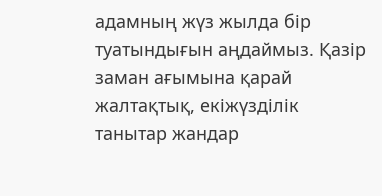адамның жүз жылда бір туатындығын аңдаймыз. Қазір заман ағымына қарай жалтақтық, екіжүзділік танытар жандар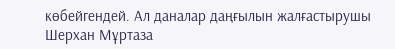көбейгендей. Ал даналар даңғылын жалғастырушы Шерхан Мұртаза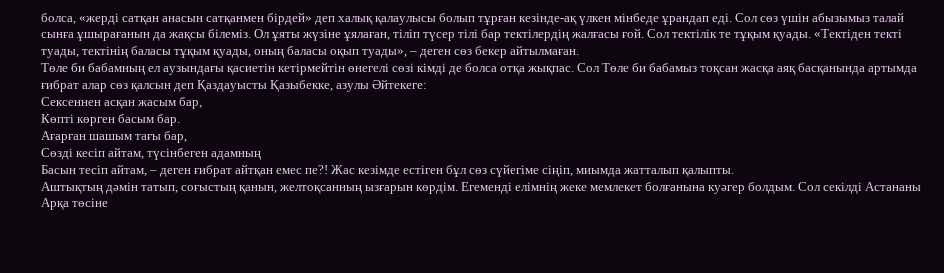болса, «жерді сатқан анасын сатқанмен бірдей» деп халық қалаулысы болып тұрған кезінде-ақ үлкен мінбеде ұрандап еді. Сол сөз үшін абызымыз талай сынға ұшырағанын да жақсы білеміз. Ол ұяты жүзіне ұялаған, тіліп түсер тілі бар тектілердің жалғасы ғой. Сол тектілік те тұқым қуады. «Тектіден текті туады, тектінің баласы тұқым қуады, оның баласы оқып туады», – деген сөз бекер айтылмаған.
Төле би бабамның ел аузындағы қасиетін кетірмейтін өнегелі сөзі кімді де болса отқа жықпас. Сол Төле би бабамыз тоқсан жасқа аяқ басқанында артымда ғибрат алар сөз қалсын деп Қаздауысты Қазыбекке, азулы Әйтекеге:
Сексеннен асқан жасым бар,
Көпті көрген басым бар.
Ағарған шашым тағы бар,
Сөзді кесіп айтам, түсінбеген адамның
Басын тесіп айтам, – деген ғибрат айтқан емес пе?! Жас кезімде естіген бұл сөз сүйегіме сіңіп, миымда жатталып қалыпты.
Аштықтың дәмін татып, соғыстың қанын, желтоқсанның ызғарын көрдім. Егеменді елімнің жеке мемлекет болғанына куәгер болдым. Сол секілді Астананы Арқа төсіне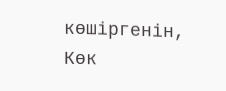көшіргенін, Көк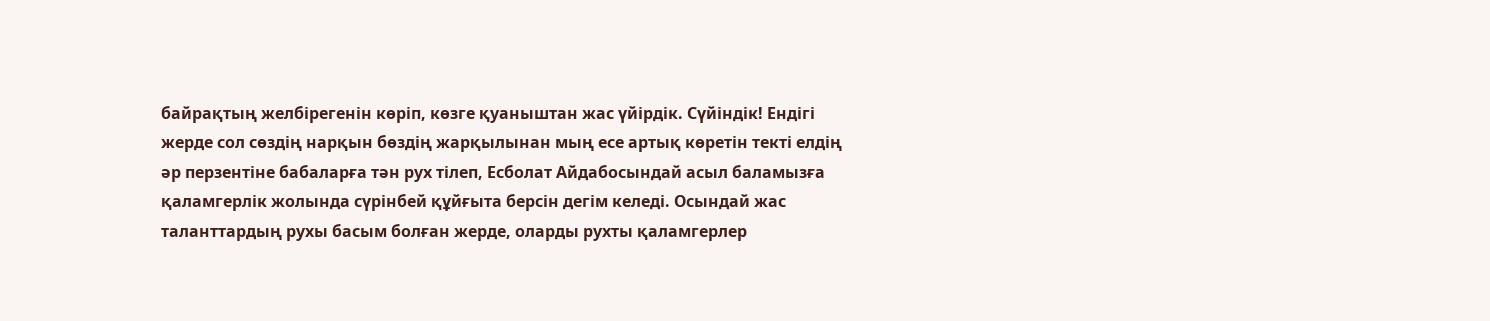байрақтың желбірегенін көріп, көзге қуаныштан жас үйірдік. Сүйіндік! Ендігі жерде сол сөздің нарқын бөздің жарқылынан мың есе артық көретін текті елдің әр перзентіне бабаларға тән рух тілеп, Есболат Айдабосындай асыл баламызға қаламгерлік жолында сүрінбей құйғыта берсін дегім келеді. Осындай жас таланттардың рухы басым болған жерде, оларды рухты қаламгерлер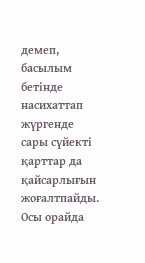демеп, басылым бетінде насихаттап жүргенде сары сүйекті қарттар да қайсарлығын жоғалтпайды. Осы орайда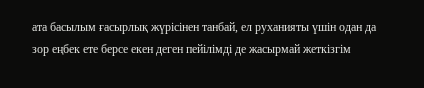ата басылым ғасырлық жүрісінен танбай, ел руханияты үшін одан да зор еңбек ете берсе екен деген пейілімді де жасырмай жеткізгім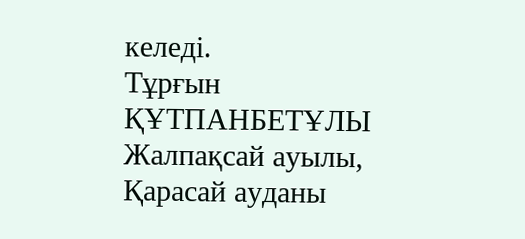келеді.
Тұрғын ҚҰТПАНБЕТҰЛЫ
Жалпақсай ауылы,
Қарасай ауданы